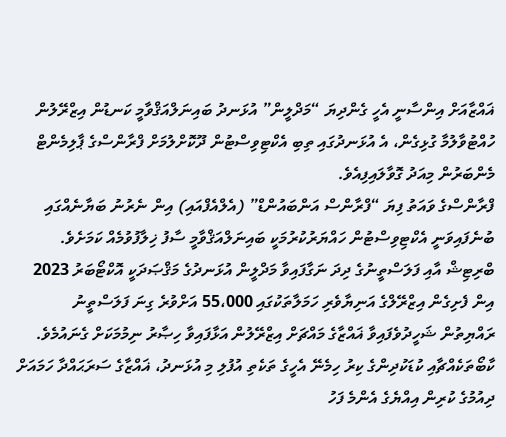ޣައްޒާއަށް އިންސާނީ އެހީ ގެންދިޔަ “މަދްލީން” އުޅަނދު ބައިނަލްއަޤްވާމީ ކަނޑުން އިޒްރޭލުން ހުއްޓުވާލުމާ ގުޅިގެން، އެ އުޅަނދުގައި ތިބި އެކްޓިވިސްޓުން ދޫކޮށްލުމަށް ފްރާންސްގެ ޕާލިމެންޓް މެންބަރުން މިއަދު ގޮވާލައިފިއެވެ.
ފްރާންސްގެ ވައަތު ފިޔަ “ފްރާންސް އަންބައުންޑް” (އެލްއެފްއައި) އިން ނެރުނު ބަޔާނެއްގައި ބުނެފައިވަނީ އެކްޓިވިސްޓުން ހައްޔަރުކުރުމަކީ ބައިނަލްއަޤްވާމީ ސާފު ޚިލާފުވުމެއް ކަމަށެވެ.
ބްރިޓިޝް އާއި ފަލަސްތީނުގެ ދިދަ ނަގާފައިވާ މަދްލީން އުޅަނދުގެ މަޤްޞަދަކީ އޮކްޓޯބަރު 2023 އިން ފެށިގެން އިޒްރޭލްގެ އަނިޔާވެރި ހަމަލާތަކުގައި 55،000 އަށްވުރެ ގިނަ ފަލަސްތީނު ރައްޔިތުން ޝަހީދުވެފައިވާ ޣައްޒާގެ މައްޗަށް އިޒްރޭލުން އަޅާފައިވާ ހިޞާރު ނިމުމަކަށް ގެނައުމެވެ.
ކާބޯތަކެއްޗާއި ކުޑަކުދިންގެ ކިރު ހިމެނޭ އެހީގެ ތަކެތި އުފުލި މި އުޅަނދު، ޣައްޒާގެ ސަރަޙައްދާ ހަމައަށް ދިއުމުގެ ކުރިން އިއްޔެގެ އެންމެ ފަހު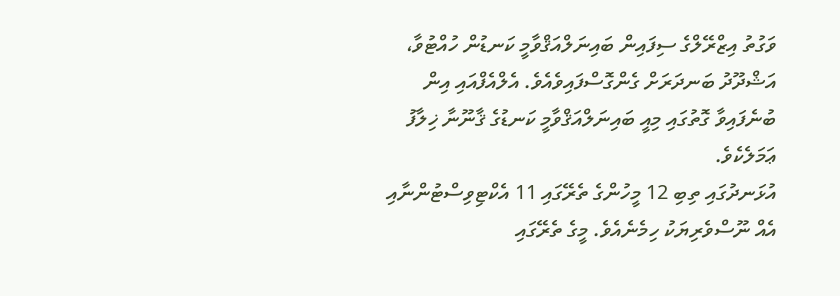ވަގުތު އިޒްރޭލްގެ ސިފައިން ބައިނަލްއަޤްވާމީ ކަނޑުން ހުއްޓުވާ، އަޝްދޫދު ބަނދަރަށް ގެންގޮސްފައިވެއެވެ. އެލްއެފްއައި އިން ބުނެފައިވާ ގޮތުގައި މިއީ ބައިނަލްއަޤްވާމީ ކަނޑުގެ ޤާނޫނާ ޚިލާފު ޢަމަލެކެވެ.
އުޅަނދުގައި ތިބި 12 މީހުންގެ ތެރޭގައި 11 އެކްޓިވިސްޓުންނާއި އެއް ނޫސްވެރިޔަކު ހިމެނެއެވެ. މީގެ ތެރޭގައި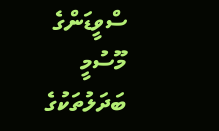ސްވީޑަންގެ މޫސުމީ ބަދަލުތަކުގެ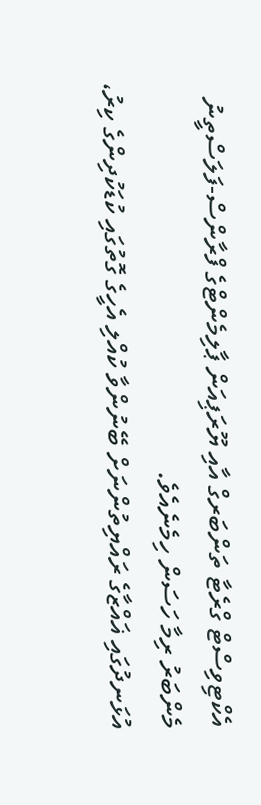އެކްޓިވިސްޓް ގްރެޓާ ތަންބަރގް އާއި ޔޫރަޕިއަން ޕާލިމެންޓްގެ ފްރާންސް-ފަލަސްތީނު މެންބަރު ރިމާ ހަސަން ހިމެނެއެވެ.
އުޅަނދުގައި ޣައްޒާގެ ރައްޔިތުންނަށް ބޭނުންވާ ކުއްލި އެހީގެ ގޮތުގައި ކުޑަކުދިންގެ ކިރު،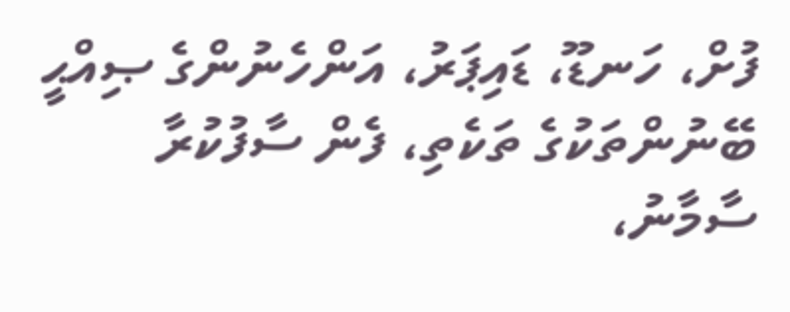ފުށް، ހަނޑޫ، ޑައިޕަރު، އަންހެނުންގެ ޞިއްޙީ ބޭނުންތަކުގެ ތަކެތި، ފެން ސާފުކުރާ ސާމާނު،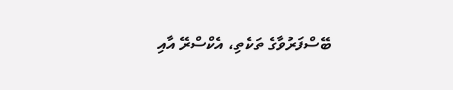ބޭސްފަރުވާގެ ތަކެތި، އެކްސްރޭ އާއި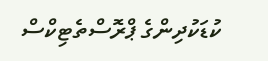ކުޑަކުދިންގެ ޕްރޮސްތެޓިކްސް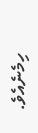ހިމެނެއެވެ.